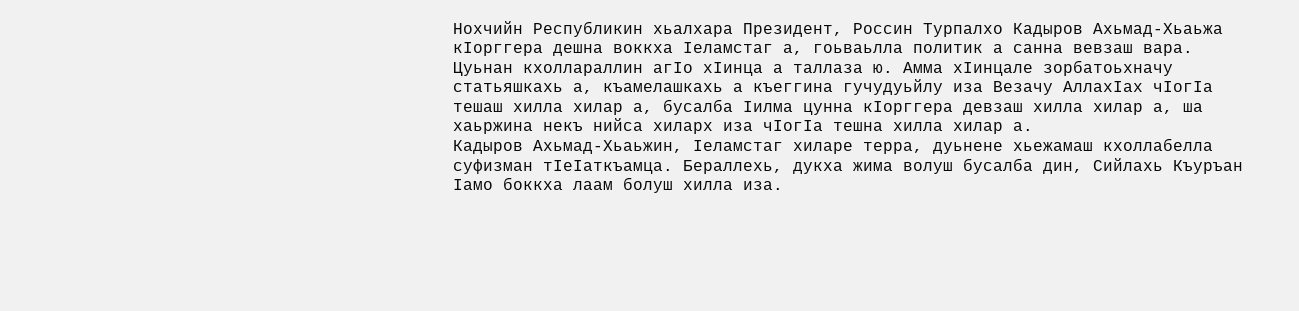Нохчийн Республикин хьалхара Президент, Россин Турпалхо Кадыров Ахьмад-Хьаьжа кIорггера дешна воккха Iеламстаг а, гоьваьлла политик а санна вевзаш вара. Цуьнан кхоллараллин агIо хIинца а таллаза ю. Амма хIинцале зорбатоьхначу статьяшкахь а, къамелашкахь а къеггина гучудуьйлу иза Везачу АллахIах чIогIа тешаш хилла хилар а, бусалба Iилма цунна кIорггера девзаш хилла хилар а, ша хаьржина некъ нийса хиларх иза чIогIа тешна хилла хилар а.
Кадыров Ахьмад-Хьаьжин, Iеламстаг хиларе терра, дуьнене хьежамаш кхоллабелла суфизман тIеIаткъамца. Бераллехь, дукха жима волуш бусалба дин, Сийлахь Къуръан Iамо боккха лаам болуш хилла иза.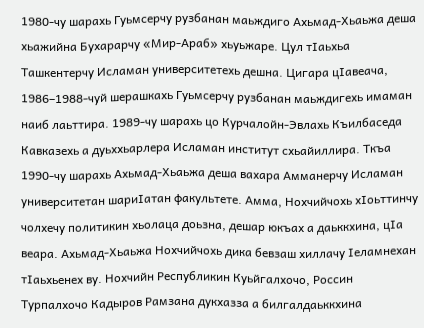1980-чу шарахь Гуьмсерчу рузбанан маьждиго Ахьмад-Хьаьжа деша хьажийна Бухарарчу «Мир-Араб» хьуьжаре. Цул тIаьхьа Ташкентерчу Исламан университетехь дешна. Цигара цIавеача, 1986–1988-чуй шерашкахь Гуьмсерчу рузбанан маьждигехь имаман наиб лаьттира. 1989-чу шарахь цо Курчалойн-Эвлахь Къилбаседа Кавказехь а дуьххьарлера Исламан институт схьайиллира. Ткъа 1990-чу шарахь Ахьмад-Хьаьжа деша вахара Амманерчу Исламан университетан шариIатан факультете. Амма, Нохчийчохь хIоьттинчу чолхечу политикин хьолаца доьзна, дешар юкъах а даьккхина, цIа веара. Ахьмад-Хьаьжа Нохчийчохь дика бевзаш хиллачу Iеламнехан тIаьхьенех ву. Нохчийн Республикин Куьйгалхочо, Россин Турпалхочо Кадыров Рамзана дукхазза а билгалдаьккхина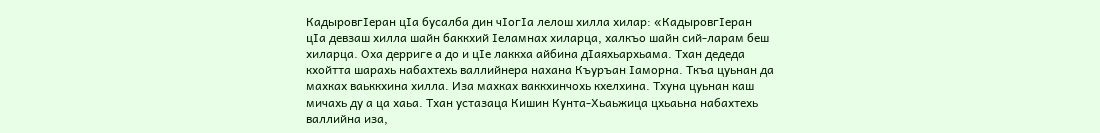КадыровгIеран цIа бусалба дин чIогIа лелош хилла хилар: «КадыровгIеран цIа девзаш хилла шайн баккхий Iеламнах хиларца, халкъо шайн сий-ларам беш хиларца. Оха дерриге а до и цIе лаккха айбина дIаяхьархьама. Тхан дедеда кхойтта шарахь набахтехь валлийнера нахана Къуръан Iаморна. Ткъа цуьнан да махках ваьккхина хилла. Иза махках ваккхинчохь кхелхина. Тхуна цуьнан каш мичахь ду а ца хаьа. Тхан устазаца Кишин Кунта-Хьаьжица цхьаьна набахтехь валлийна иза,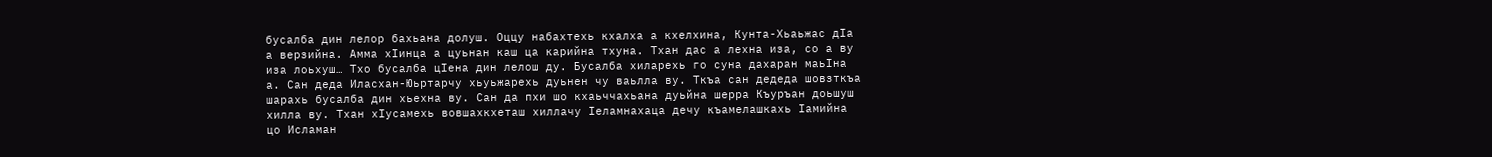бусалба дин лелор бахьана долуш. Оццу набахтехь кхалха а кхелхина, Кунта-Хьаьжас дIа а верзийна. Амма хIинца а цуьнан каш ца карийна тхуна. Тхан дас а лехна иза, со а ву иза лоьхуш… Тхо бусалба цIена дин лелош ду. Бусалба хиларехь го суна дахаран маьIна а. Сан деда Иласхан-Юьртарчу хьуьжарехь дуьнен чу ваьлла ву. Ткъа сан дедеда шовзткъа шарахь бусалба дин хьехна ву. Сан да пхи шо кхаьччахьана дуьйна шерра Къуръан доьшуш хилла ву. Тхан хIусамехь вовшахкхеташ хиллачу Iеламнахаца дечу къамелашкахь Iамийна цо Исламан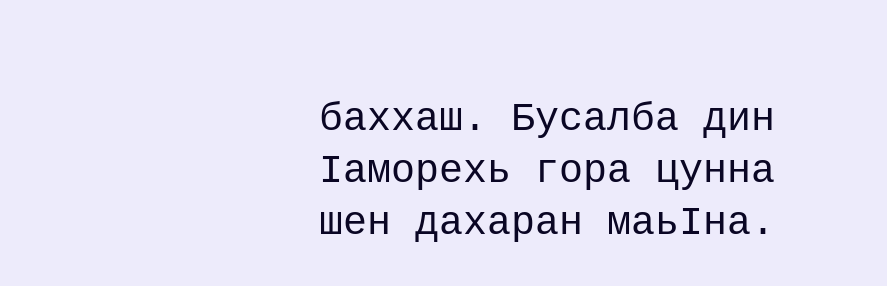баххаш. Бусалба дин Iаморехь гора цунна шен дахаран маьIна.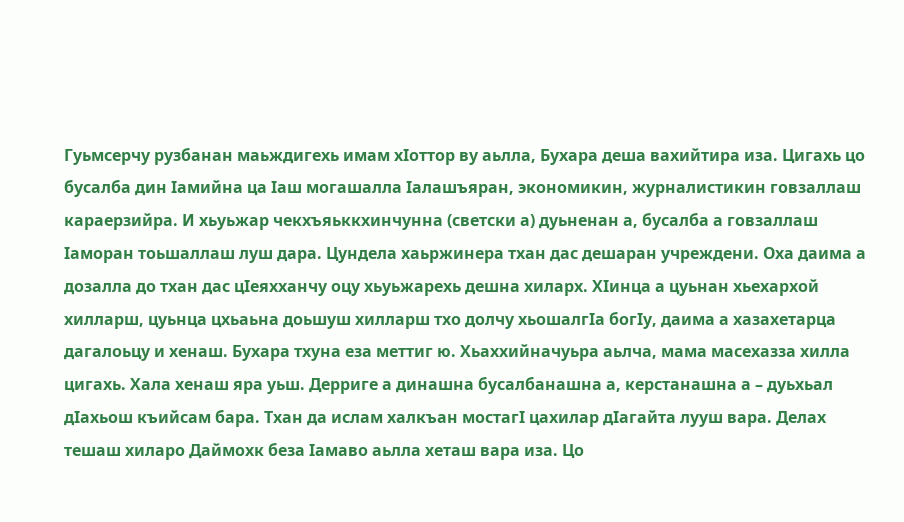Гуьмсерчу рузбанан маьждигехь имам хIоттор ву аьлла, Бухара деша вахийтира иза. Цигахь цо бусалба дин Iамийна ца Iаш могашалла Iалашъяран, экономикин, журналистикин говзаллаш караерзийра. И хьуьжар чекхъяьккхинчунна (светски а) дуьненан а, бусалба а говзаллаш Iаморан тоьшаллаш луш дара. Цундела хаьржинера тхан дас дешаран учреждени. Оха даима а дозалла до тхан дас цIеяхханчу оцу хьуьжарехь дешна хиларх. ХIинца а цуьнан хьехархой хилларш, цуьнца цхьаьна доьшуш хилларш тхо долчу хьошалгIа богIу, даима а хазахетарца дагалоьцу и хенаш. Бухара тхуна еза меттиг ю. Хьаххийначуьра аьлча, мама масехазза хилла цигахь. Хала хенаш яра уьш. Дерриге а динашна бусалбанашна а, керстанашна а – дуьхьал дIахьош къийсам бара. Тхан да ислам халкъан мостагI цахилар дIагайта лууш вара. Делах тешаш хиларо Даймохк беза Iамаво аьлла хеташ вара иза. Цо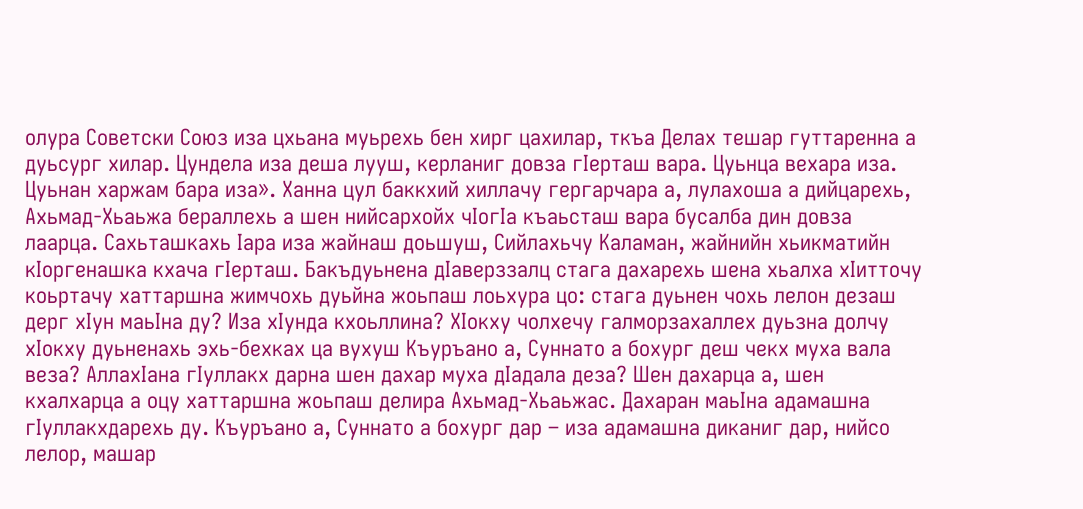олура Советски Союз иза цхьана муьрехь бен хирг цахилар, ткъа Делах тешар гуттаренна а дуьсург хилар. Цундела иза деша лууш, керланиг довза гIерташ вара. Цуьнца вехара иза. Цуьнан харжам бара иза». Ханна цул баккхий хиллачу гергарчара а, лулахоша а дийцарехь, Ахьмад-Хьаьжа бераллехь а шен нийсархойх чIогIа къаьсташ вара бусалба дин довза лаарца. Сахьташкахь Iара иза жайнаш доьшуш, Сийлахьчу Каламан, жайнийн хьикматийн кIоргенашка кхача гIерташ. Бакъдуьнена дIаверззалц стага дахарехь шена хьалха хIитточу коьртачу хаттаршна жимчохь дуьйна жоьпаш лоьхура цо: стага дуьнен чохь лелон дезаш дерг хIун маьIна ду? Иза хIунда кхоьллина? ХIокху чолхечу галморзахаллех дуьзна долчу хIокху дуьненахь эхь-бехках ца вухуш Къуръано а, Суннато а бохург деш чекх муха вала веза? АллахIана гIуллакх дарна шен дахар муха дIадала деза? Шен дахарца а, шен кхалхарца а оцу хаттаршна жоьпаш делира Ахьмад-Хьаьжас. Дахаран маьIна адамашна гIуллакхдарехь ду. Къуръано а, Суннато а бохург дар – иза адамашна диканиг дар, нийсо лелор, машар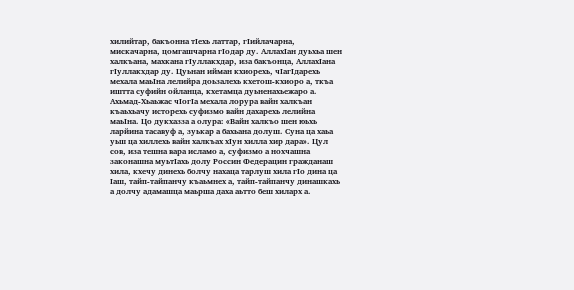хилийтар, бакъонна тIехь латтар, гIийлачарна, мискачарна, цомгашчарна гIодар ду. АллахIан дуьхьа шен халкъана, махкана гIуллакхдар, иза бакъонца, АллахIана гIуллакхдар ду. Цуьнан ийман кхиорехь, чIагIдарехь мехала маьIна лелийра доьзалехь кхетош-кхиоро а, ткъа иштта суфийн ойланца, кхетамца дуьненахьежаро а. Ахьмад-Хьаьжас чIогIа мехала лорура вайн халкъан къаьхьачу исторехь суфизмо вайн дахарехь лелийна маьIна. Цо дукхазза а олура: «Вайн халкъо шен юьхь ларйина тасавуф а, зуькар а бахьана долуш. Суна ца хаьа уьш ца хиллехь вайн халкъах хIун хилла хир дара». Цул сов, иза тешна вара исламо а, суфизмо а нохчашна законашна муьтIахь долу Россин Федерацин гражданаш хила, кхечу динехь болчу нахаца тарлуш хила гIо дина ца Iаш, тайп-тайпанчу къаьмнех а, тайп-тайпанчу динашкахь а долчу адамашца маьрша даха аьтто беш хиларх а.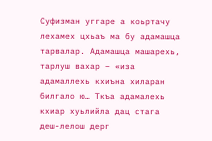Суфизман уггаре а коьртачу лехамех цхьаъ ма бу адамашца тарвалар. Адамашца машарехь, тарлуш вахар – «иза адамаллехь кхиъна хиларан билгало ю… Ткъа адамалехь кхиар хуьлийла дац стага деш-лелош дерг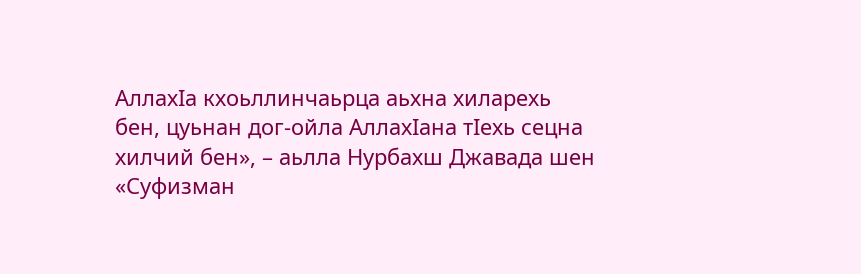АллахIа кхоьллинчаьрца аьхна хиларехь бен, цуьнан дог-ойла АллахIана тIехь сецна хилчий бен», – аьлла Нурбахш Джавада шен «Суфизман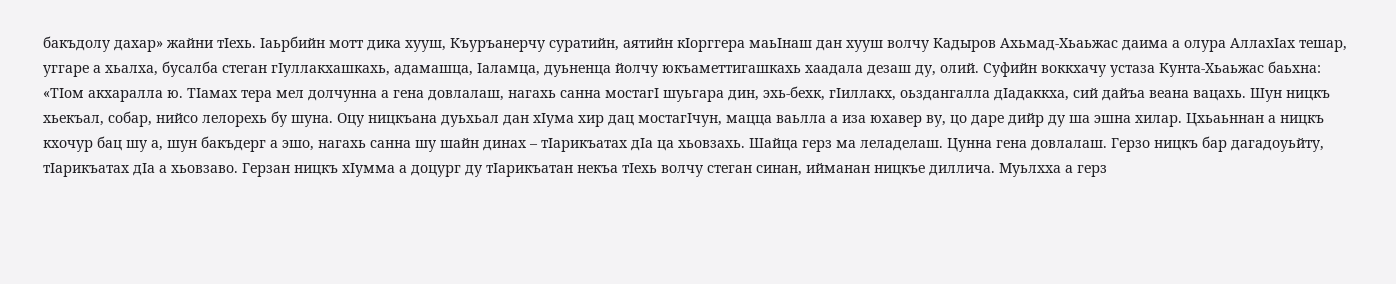бакъдолу дахар» жайни тIехь. Iаьрбийн мотт дика хууш, Къуръанерчу суратийн, аятийн кIорггера маьIнаш дан хууш волчу Кадыров Ахьмад-Хьаьжас даима а олура АллахIах тешар, уггаре а хьалха, бусалба стеган гIуллакхашкахь, адамашца, Iаламца, дуьненца йолчу юкъаметтигашкахь хаадала дезаш ду, олий. Суфийн воккхачу устаза Кунта-Хьаьжас баьхна: «ТIом акхаралла ю. ТIамах тера мел долчунна а гена довлалаш, нагахь санна мостагI шуьгара дин, эхь-бехк, гIиллакх, оьздангалла дIадаккха, сий дайъа веана вацахь. Шун ницкъ хьекъал, собар, нийсо лелорехь бу шуна. Оцу ницкъана дуьхьал дан хIума хир дац мостагIчун, мацца ваьлла а иза юхавер ву, цо даре дийр ду ша эшна хилар. Цхьаьннан а ницкъ кхочур бац шу а, шун бакъдерг а эшо, нагахь санна шу шайн динах – тIарикъатах дIа ца хьовзахь. Шайца герз ма леладелаш. Цунна гена довлалаш. Герзо ницкъ бар дагадоуьйту, тIарикъатах дIа а хьовзаво. Герзан ницкъ хIумма а доцург ду тIарикъатан некъа тIехь волчу стеган синан, ийманан ницкъе диллича. Муьлхха а герз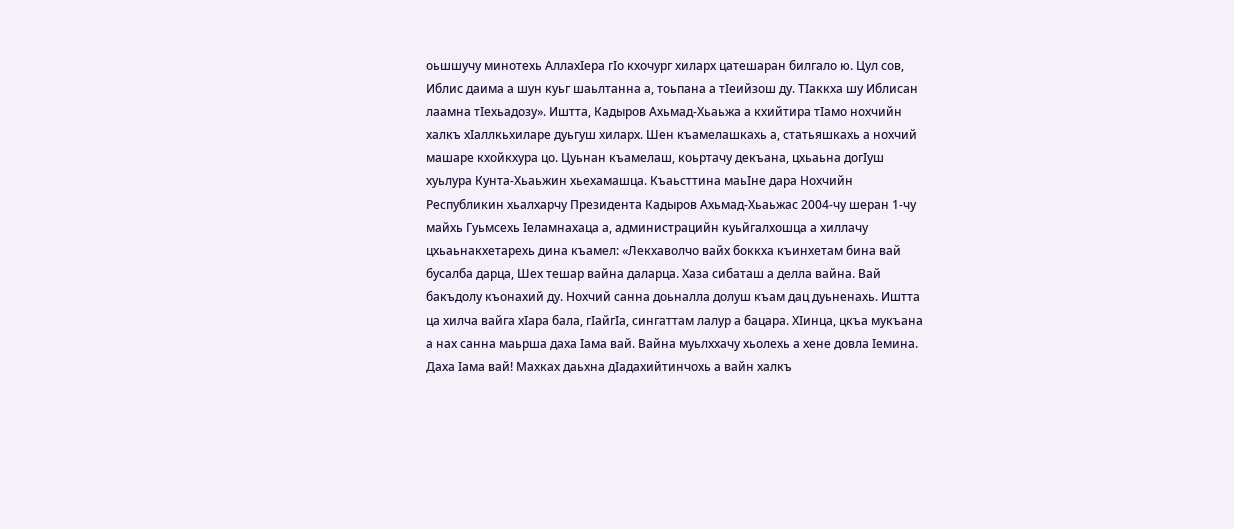оьшшучу минотехь АллахIера гIо кхочург хиларх цатешаран билгало ю. Цул сов, Иблис даима а шун куьг шаьлтанна а, тоьпана а тIеийзош ду. ТIаккха шу Иблисан лаамна тIехьадозу». Иштта, Кадыров Ахьмад-Хьаьжа а кхийтира тIамо нохчийн халкъ хIаллкьхиларе дуьгуш хиларх. Шен къамелашкахь а, статьяшкахь а нохчий машаре кхойкхура цо. Цуьнан къамелаш, коьртачу декъана, цхьаьна догIуш хуьлура Кунта-Хьаьжин хьехамашца. Къаьсттина маьIне дара Нохчийн Республикин хьалхарчу Президента Кадыров Ахьмад-Хьаьжас 2004-чу шеран 1-чу майхь Гуьмсехь Iеламнахаца а, администрацийн куьйгалхошца а хиллачу цхьаьнакхетарехь дина къамел: «Лекхаволчо вайх боккха къинхетам бина вай бусалба дарца, Шех тешар вайна даларца. Хаза сибаташ а делла вайна. Вай бакъдолу къонахий ду. Нохчий санна доьналла долуш къам дац дуьненахь. Иштта ца хилча вайга хIара бала, гIайгIа, сингаттам лалур а бацара. ХIинца, цкъа мукъана а нах санна маьрша даха Iама вай. Вайна муьлххачу хьолехь а хене довла Iемина. Даха Iама вай! Махках даьхна дIадахийтинчохь а вайн халкъ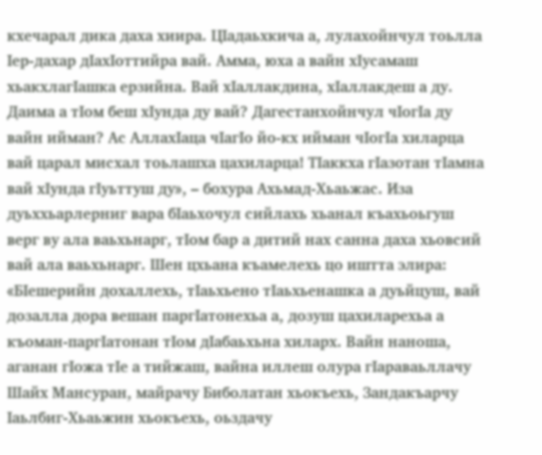кхечарал дика даха хиира. ЦIадаьхкича а, лулахойнчул тоьлла Iер-дахар дIахIоттийра вай. Амма, юха а вайн хIусамаш хьакхлагIашка ерзийна. Вай хIаллакдина, хIаллакдеш а ду. Даима а тIом беш хIунда ду вай? Дагестанхойнчул чIогIа ду вайн ийман? Ас АллахIаца чIагIо йо-кх ийман чIогIа хиларца вай царал мисхал тоьлашха цахиларца! ТIаккха гIазотан тIамна вай хIунда гIуьттуш ду», – бохура Ахьмад-Хьаьжас. Иза дуьххьарлерниг вара бIаьхочул сийлахь хьанал къахьоьгуш верг ву ала ваьхьнарг, тIом бар а дитий нах санна даха хьовсий вай ала ваьхьнарг. Шен цхьана къамелехь цо иштта элира: «БIешерийн дохаллехь, тIаьхьено тIаьхьенашка а дуьйцуш, вай дозалла дора вешан паргIатонехьа а, дозуш цахиларехьа а къоман-паргIатонан тIом дIабаьхьна хиларх. Вайн наноша, аганан гIожа тIе а тийжаш, вайна иллеш олура гIараваьллачу Шайх Мансуран, майрачу Биболатан хьокъехь, Зандакъарчу Iаьлбиг-Хьаьжин хьокъехь, оьздачу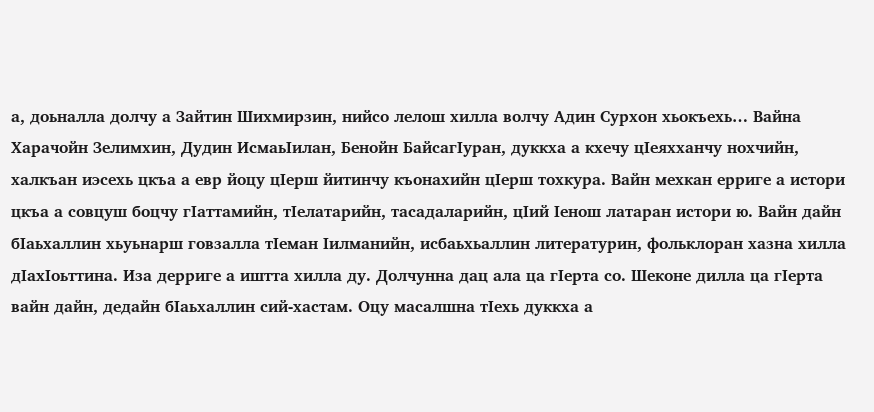а, доьналла долчу а Зайтин Шихмирзин, нийсо лелош хилла волчу Адин Сурхон хьокъехь… Вайна Харачойн Зелимхин, Дудин ИсмаьIилан, Бенойн БайсагIуран, дуккха а кхечу цIеяхханчу нохчийн, халкъан иэсехь цкъа а евр йоцу цIерш йитинчу къонахийн цIерш тохкура. Вайн мехкан ерриге а истори цкъа а совцуш боцчу гIаттамийн, тIелатарийн, тасадаларийн, цIий Iенош латаран истори ю. Вайн дайн бIаьхаллин хьуьнарш говзалла тIеман Iилманийн, исбаьхьаллин литературин, фольклоран хазна хилла дIахIоьттина. Иза дерриге а иштта хилла ду. Долчунна дац ала ца гIерта со. Шеконе дилла ца гIерта вайн дайн, дедайн бIаьхаллин сий-хастам. Оцу масалшна тIехь дуккха а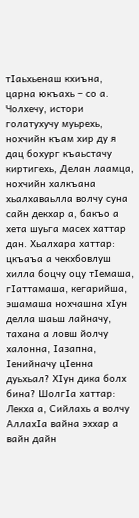тIаьхьенаш кхиъна, царна юкъахь – со а. Чолхечу, истори голатухучу муьрехь, нохчийн къам хир ду я дац бохург къаьстачу киртигехь, Делан лаамца, нохчийн халкъана хьалхаваьлла волчу суна сайн декхар а, бакъо а хета шуьга масех хаттар дан. Хьалхара хаттар: цкъаъа а чекхбовлуш хилла боцчу оцу тIемаша, гIаттамаша, кегарийша, эшамаша нохчашна хIун делла шаьш лайначу, тахана а ловш йолчу халонна, Iазапна, Iенийначу цIенна дуьхьал? ХIун дика болх бина? ШолгIа хаттар: Лекха а, Сийлахь а волчу АллахIа вайна эххар а вайн дайн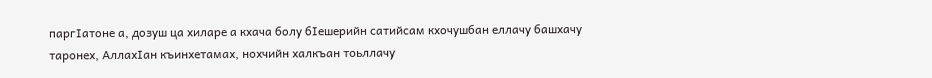паргIатоне а, дозуш ца хиларе а кхача болу бIешерийн сатийсам кхочушбан еллачу башхачу таронех, АллахIан къинхетамах, нохчийн халкъан тоьллачу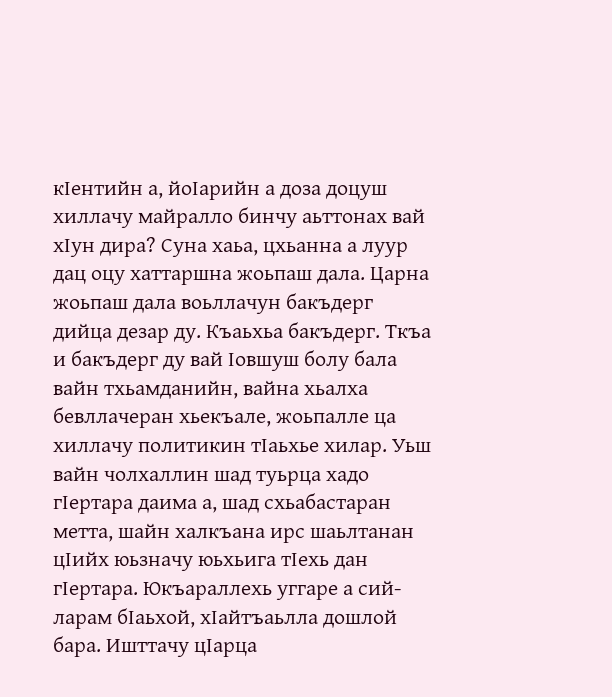кIентийн а, йоIарийн а доза доцуш хиллачу майралло бинчу аьттонах вай хIун дира? Суна хаьа, цхьанна а луур дац оцу хаттаршна жоьпаш дала. Царна жоьпаш дала воьллачун бакъдерг дийца дезар ду. Къаьхьа бакъдерг. Ткъа и бакъдерг ду вай Iовшуш болу бала вайн тхьамданийн, вайна хьалха бевллачеран хьекъале, жоьпалле ца хиллачу политикин тIаьхье хилар. Уьш вайн чолхаллин шад туьрца хадо гIертара даима а, шад схьабастаран метта, шайн халкъана ирс шаьлтанан цIийх юьзначу юьхьига тIехь дан гIертара. Юкъараллехь уггаре а сий-ларам бIаьхой, хIайтъаьлла дошлой бара. Ишттачу цIарца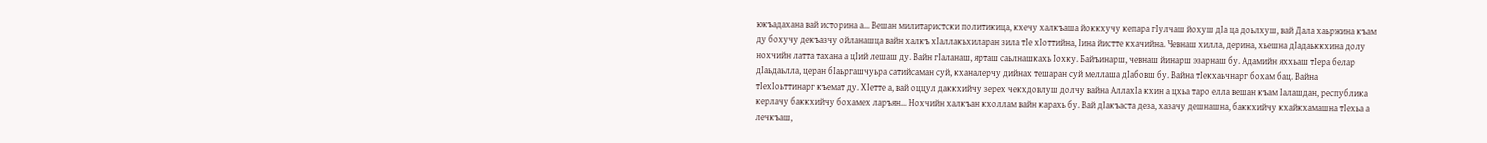юкъадахана вай историна а… Вешан милитаристски политикица, кхечу халкъаша йоккхучу кепара гIулчаш йохуш дIа ца доьлхуш, вай Дала хаьржина къам ду бохучу декъазчу ойланашца вайн халкъ хIаллакьхиларан зила тIе хIоттийна, Iина йистте кхачийна. Чевнаш хилла, дерина, хьешна дIадаьккхина долу нохчийн латта тахана а цIий лешаш ду. Вайн гIаланаш, ярташ саьлнашкахь Iохку. Байъинарш, чевнаш йинарш эзарнаш бу. Адамийн яххьаш тIера белар дIаьдаьлла, церан бIаьргашчуьра сатийсаман суй, кханалерчу дийнах тешаран суй меллаша дIабовш бу. Вайна тIекхаьчнарг бохам бац. Вайна тIехIоьттинарг къемат ду. ХIетте а, вай оццул даккхийчу зерех чекхдовлуш долчу вайна АллахIа кхин а цхьа таро елла вешан къам Iалашдан, республика керлачу баккхийчу бохамех ларъян… Нохчийн халкъан кхоллам вайн карахь бу. Вай дIакъаста деза, хазачу дешнашна, баккхийчу кхайкхамашна тIехьа а лечкъаш,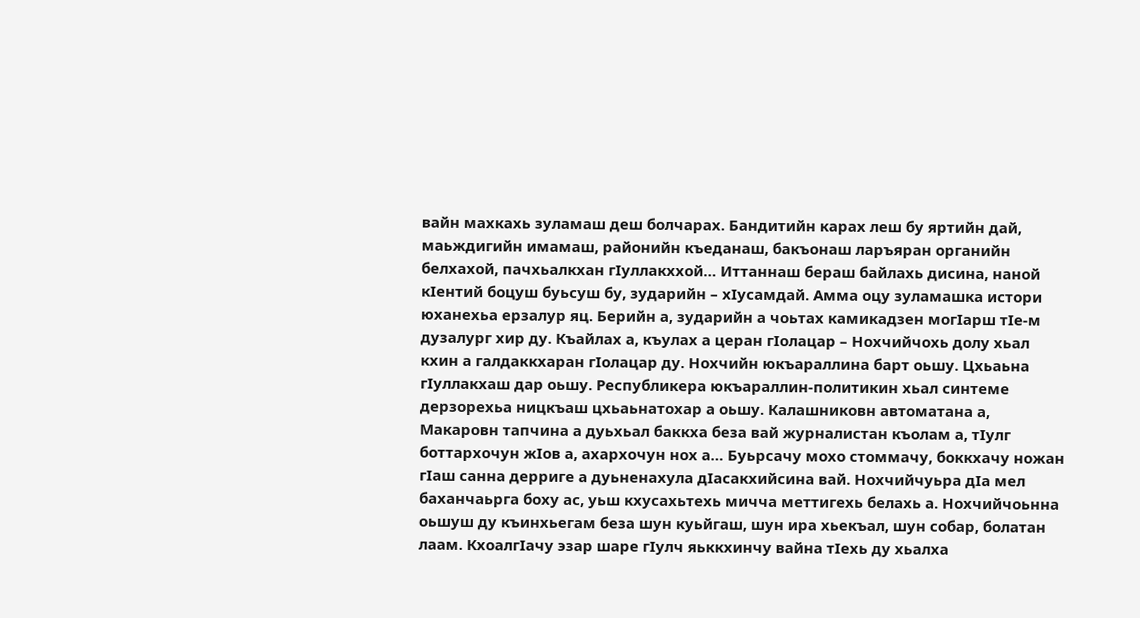вайн махкахь зуламаш деш болчарах. Бандитийн карах леш бу яртийн дай, маьждигийн имамаш, районийн къеданаш, бакъонаш ларъяран органийн белхахой, пачхьалкхан гIуллакххой… Иттаннаш бераш байлахь дисина, наной кIентий боцуш буьсуш бу, зударийн – хIусамдай. Амма оцу зуламашка истори юханехьа ерзалур яц. Берийн а, зударийн а чоьтах камикадзен могIарш тIе-м дузалург хир ду. Къайлах а, къулах а церан гIолацар – Нохчийчохь долу хьал кхин а галдаккхаран гIолацар ду. Нохчийн юкъараллина барт оьшу. Цхьаьна гIуллакхаш дар оьшу. Республикера юкъараллин-политикин хьал синтеме дерзорехьа ницкъаш цхьаьнатохар а оьшу. Калашниковн автоматана а, Макаровн тапчина а дуьхьал баккха беза вай журналистан къолам а, тIулг боттархочун жIов а, ахархочун нох а… Буьрсачу мохо стоммачу, боккхачу ножан гIаш санна дерриге а дуьненахула дIасакхийсина вай. Нохчийчуьра дIа мел баханчаьрга боху ас, уьш кхусахьтехь мичча меттигехь белахь а. Нохчийчоьнна оьшуш ду къинхьегам беза шун куьйгаш, шун ира хьекъал, шун собар, болатан лаам. КхоалгIачу эзар шаре гIулч яьккхинчу вайна тIехь ду хьалха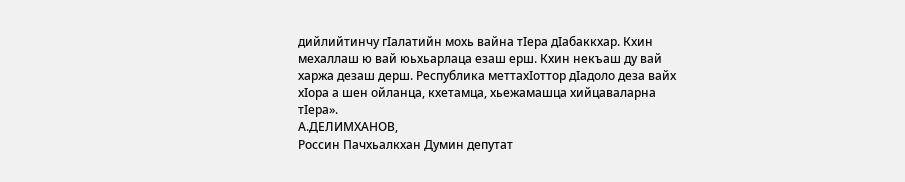дийлийтинчу гIалатийн мохь вайна тIера дIабаккхар. Кхин мехаллаш ю вай юьхьарлаца езаш ерш. Кхин некъаш ду вай харжа дезаш дерш. Республика меттахIоттор дIадоло деза вайх хIора а шен ойланца, кхетамца, хьежамашца хийцаваларна тIера».
А.ДЕЛИМХАНОВ,
Россин Пачхьалкхан Думин депутат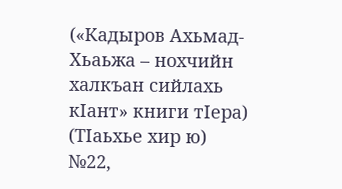(«Кадыров Ахьмад-Хьаьжа – нохчийн халкъан сийлахь кIант» книги тIера)
(ТIаьхье хир ю)
№22,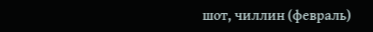шот, чиллин (февраль)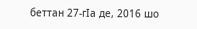беттан 27-гIа де, 2016 шо